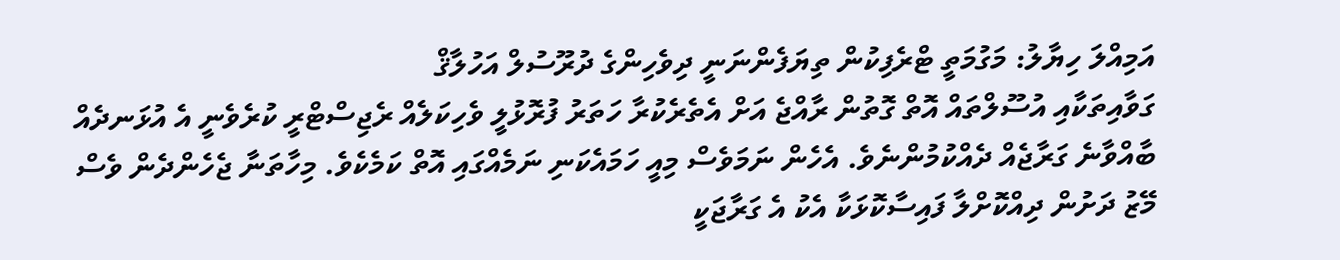އަމިއްލަ ހިޔާލު: މަގުމަތީ ޓްރެފިކުން ތިޔަފެންނަނީ ދިވެހިންގެ ދުރޫސުލް އަހުލާޤް
ގަވާއިތަކާއި އުސޫލްތައް އޮތް ގޮތުން ރާއްޖެ އަށް އެތެރެކުރާ ހަތަރު ފުރޮޅުލީ ވެހިކަލެއް ރެޖިސްޓްރީ ކުރެވެނީ އެ އުޅަނދެއް ބާއްވާނެ ގަރާޖެއް ދެއްކުމުންނެވެ. އެހެން ނަމަވެސް މިއީ ހަމައެކަނި ނަމެއްގައި އޮތް ކަމެކެވެ. މިހާތަނާ ޖެހެންދެން ވެސް މޭޒު ދަށުން ދިއްކޮށްލާ ފައިސާކޮޅަކާ އެކު އެ ގަރާޖަކީ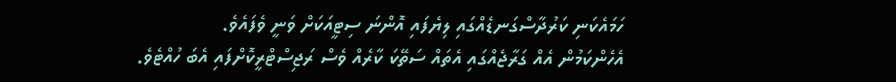ހަމައެކަނި ކަރުދާސްގަނޑެއްގައި ލިޔެފައި އޮންނަ ސިޓީއަކަށް ވަނީ ވެފައެވެ.
އެހެންކަމުން އެއް ގަރާޖެއްގައި އެތައް ސަތޭކަ ކާރެއް ވެސް ރަޖިސްޓްރީކޮށްފައި އެބަ ހުއްޓެވެ.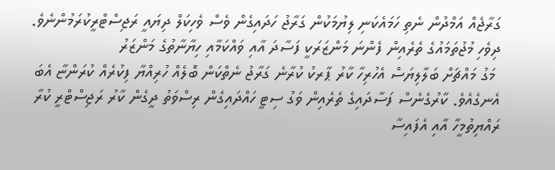ގަރާޖެއް އަމްދުން ނެތި ހަމައެކަނި ލިޔުމަކުން ގަރާޖު ހަދައިގެން ވެސް ވެހިކަލް ދިޔައީ ރަޖިސްޓްރީކުރަމުންނެވެ.
ދިވެހި މުޖުތަމައުގެ ތެރެއިން ފެންނަ މަންޒަރަކީ ފަސާދަ އާއި ވައްކަމާއި ހިޔާނާތުގެ މަންޒަރު
 މަގު މައްޗަށް ބަލާލިޔަސް އެހުރިހާ ކާރު ޕާރކު ކުރާނެ ގަރާޖު ނެތްކަން ބޮލެއް ހުރިއްޔާ ފިކުރެއް ކުރަންޏާ އެބަ އެނގެއެވެ. ކާރުގެނެސް ފަސާދައިގެ ތެރެއިން ވަގު ސިޓީ ހައްދައިގެން ރިސްވަތު ދީގެން ކާރު ރަޖިސްޓްރީ ކުރާ ރައްޔިތުމީހާ އާއި އެފައިސާ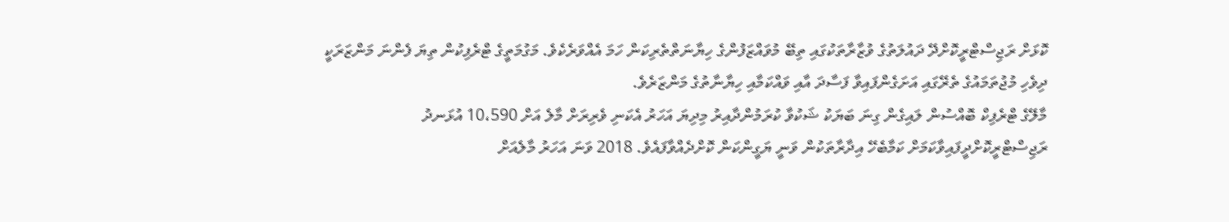ކޮޅަށް ރަޖިސްޓްރީކޮށްދޭ ދައުލަތުގެ ވުޒާރާތަކުގައި ތިބޭ މުވައްޒަފުންގެ ހިޔާނަތްތެރިކަން ހަމަ އެއްވަރެކެވެ. މަގުމަތީގެ ޓްރެފިކުން ތިޔަ ފެންނަ މަންޒަރަކީ ދިވެހި މުޖުތަމައުގެ ތެރޭގައި އަށަގެންފައިވާ ފަސާދަ އާއި ވައްކަމާއި ހިޔާނާތުގެ މަންޒަރެވެ.
މާލޭގެ ޓްރެފިކް ބޮއްސުން ލައިގެން ގިނަ ބަޔަކު ޝަކުވާ ކުރަމުންދާއިރު މިދިޔަ އަހަރު އެކަނި ވެރިރަށް މާލެ އަށް 10،590 އުޅަނދު ރަޖިސްޓްރީކޮށްދީފައިވާކަމަށް ކަމާބެހޭ އިދާރާތަކުން ވަނީ ޔަގީންކަން ކޮށްދެއްވާފައެވެ. 2018 ވަނަ އަހަރު މާލެއަށް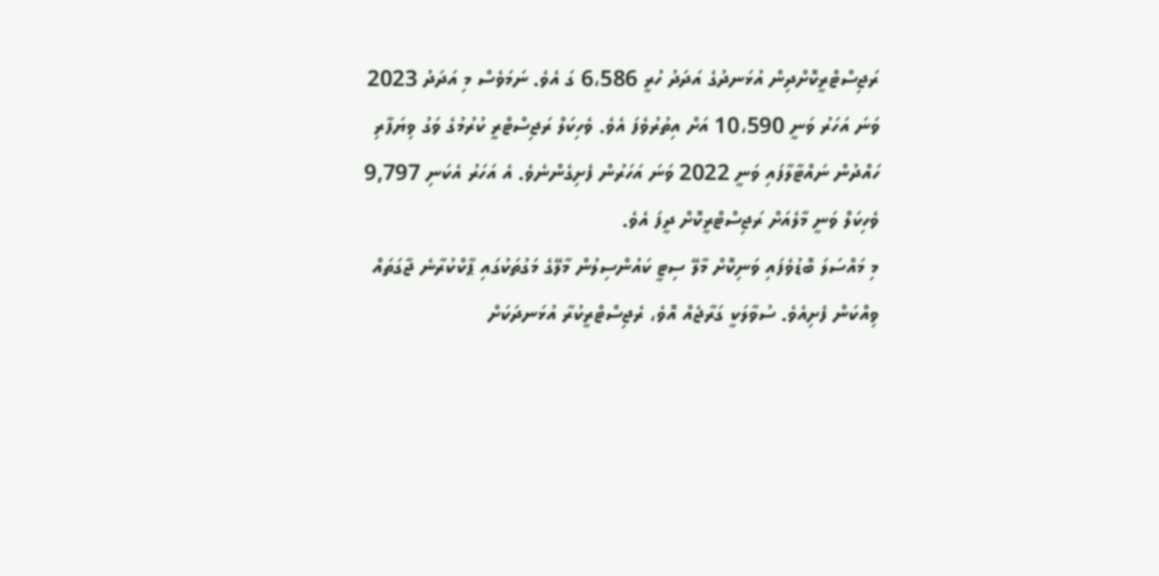ރަޖިސްޓްރީކޮށްދިން އުޅަނދުގެ އަދަދު ހުރީ 6،586 ގަ އެވެ. ނަމަވެސް މި އަދަދު 2023 ވަނަ އަހަރު ވަނީ 10،590 އަށް އިތުރުވެފަ އެވެ. ވެހިކަލް ރަޖިސްޓްރީ ކުރުމުގެ ވަގު ވިޔަފާރި ހައްދުން ނައްޓާލާފައި ވަނީ 2022 ވަނަ އަހަރުން ފެށިގެންނެވެ. އެ އަހަރު އެކަނި 9,797 ވެހިކަލް ވަނީ މާލެއަށް ރަޖިސްޓްރީކޮށް ދީފަ އެވެ.
މި މައްސަލަ ބޮޑުވެފައި ވަނިކޮށް މާލޭ ސިޓީ ކައުންސިލުން މާލޭގެ މަގުތަކުގައި ޕާކްކުރާނެ ޖާގަތައް ވިއްކަން ފެށިއެވެ. ސުވާލަކީ ގަރާޖެއް އޮވެ، ރެޖިސްޓްރީކުރާ އުޅަނދަކަށް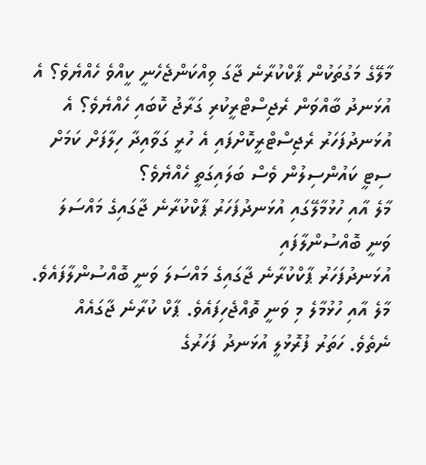މާލޭގެ މަގުތަކުން ޕާކްކުރާނެ ޖާގަ ވިއްކަންޖެހެނީ ކީއްވެ ހެއްޔެވެ؟ އެ އުޅަނދު ބާއްވަން ރެޖިސްޓްރީކުރި ގަރާޖު ކޮބައި ހެއްޔެވެ؟ އެ އުޅަނދުފަހަރު ރެޖިސްޓްރީކޮށްފައި އެ ހުރީ ގަވާއިދާ ހިލާފަށް ކަމަށް ސިޓީ ކައުންސިލުން ވެސް ބަލައިގަތީ ހެއްޔެވެ؟
މާލެ އާއި ހުޅުމާލޭގައި އުޅަނދުފަހަރު ޕާކްކުރާނެ ޖާގައިގެ މައްސަލަ ވަނީ ބޮއްސުންލާފައި
އުޅަނދުފަހަރު ޕާކްކުރާނެ ޖާގައިގެ މައްސަލަ ވަނީ ބޮއްސުންލާފައެވެ. މާލެ އާއި ހުޅުމާލެ މި ވަނީ ތޮއްޖެހިފައެވެ. ޕާކް ކުރާނެ ޖާގައެއް ނެތެވެ. ހަތަރު ފުރޮޅުލީ އުޅަނދު ފަހަރުގެ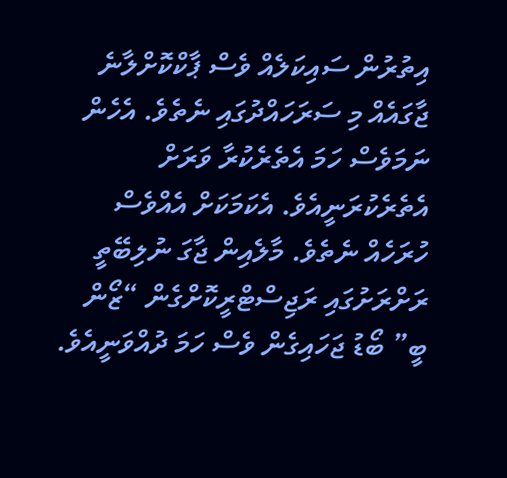އިތުރުން ސައިކަލެއް ވެސް ޕާކްކޮށްލާނެ ޖާގައެއް މި ސަރަހައްދުގައި ނެތެވެ. އެހެން ނަމަވެސް ހަމަ އެތެރެކުރާ ވަރަށް އެތެރެކުރަނީއެވެ. އެކަމަކަށް އެއްވެސް ހުރަހެއް ނެތެވެ. މާލެއިން ޖާގަ ނުލިބޭތީ ރަށްރަށުގައި ރަޖިސްޓްރީކޮށްގެން “ޒޯން ބީ” ބޯޑު ޖަހައިގެން ވެސް ހަމަ ދުއްވަނީއެވެ.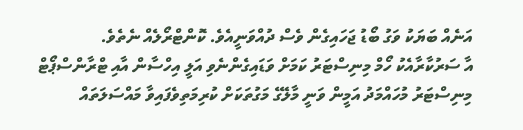އަނެއް ބަޔަކު ވަގު ބޯޑު ޖަހައިގެން ވެސް ދުއްވަނީއެވެ. ކޮންޓްރޯލެއް ނެތެވެ.
އާ ސަރުކާރާއެކު ހޯމް މިނިސްޓަރު ކަމަށް ވަޑައިގެންނެވި އަލީ އިހްސާން އާއި ޓްރާންސްޕޯޓް މިނިސްޓަރު މުހައްމަދު އަމީން ވަނީ މާލޭގެ މަގުތަކަށް ކުރިމަތިވެފައިވާ މައްސަލަތައް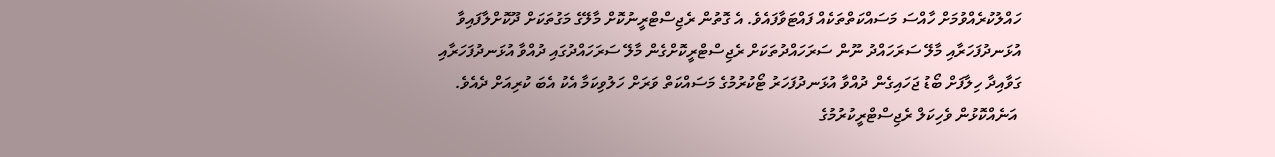ހައްލުކުރެއްވުމަށް ހާއްސަ މަސައްކަތްތަކެއް ފައްޓަވާފައެވެ. އެ ގޮތުން ރެޖިސްޓްރީނުކޮށް މާލޭގެ މަގުތަކަށް ދޫކޮށްލާފައިވާ އުޅަނދުފަހަރާއި މާލޭ ސަރަހައްދު ނޫން ސަރަހައްދުތަކަށް ރެޖިސްޓްރީކޮށްގެން މާލޭ ސަރަހައްދުގައި ދުއްވާ އުޅަނދުފަހަރާއި ގަވާއިދާ ހިލާފަށް ބޯޑު ޖަހައިގެން ދުއްވާ އުޅަނދުފަހަރު ޓޯކުރުމުގެ މަސައްކަތް ވަރަށް ހަލުވިކަމާ އެކު އެބަ ކުރިއަށް ދެއެވެ.
 އަނެއްކޮޅުން ވެހިކަލް ރެޖިސްޓްރީކުރުމުގެ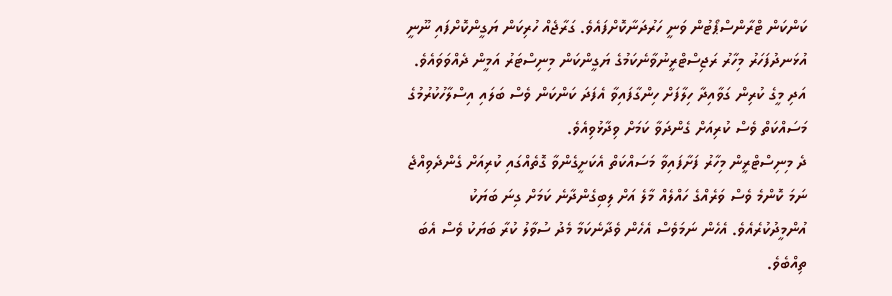ކަންކަން ޓްރާންސްޕޯޓުން ވަނީ ހަރުދަނާކޮށްފައެވެ. ގަރާޖެއް ހުރިކަން ޔަގީންކޮށްފައި ނޫނީ އުޅަނދުފަހަރު މިހާރު ރަޖިސްޓްރީނުވާނެކަމުގެ ޔަގީންކަން މިނިސްޓަރު އަމީން ދެއްވަވައެވެ. އަދި މީގެ ކުރިން ގަވާއިދާ ހިލާފަށް ހިންގާފައިވާ އެފަދަ ކަންކަން ވެސް ބަލައި އިސްލާހުކުރުމުގެ މަސައްކަތް ވެސް ކުރިއަށް ގެންދަވާ ކަމަށް ވިދާޅުވިއެވެ.
ދެ މިނިސްޓްރީން މިހާރު ފަށާފައިވާ މަސައްކަތް އެކަށީގެންވާ ގޮތެއްގައި ކުރިއަށް ގެންދެވިއްޖެ ނަމަ ކޮންމެ ވެސް ވަރެއްގެ ހައްލެއް މާލެ އަށް ލިބިގެންދާނެ ކަމަށް ގިނަ ބަޔަކު އުންމީދުކުރެއެވެ. އެހެން ނަމަވެސް އެހެން ވެދާނެކަމާ މެދު ސުވާލު ކުރާ ބަޔަކު ވެސް އެބަ ތިއްބެވެ.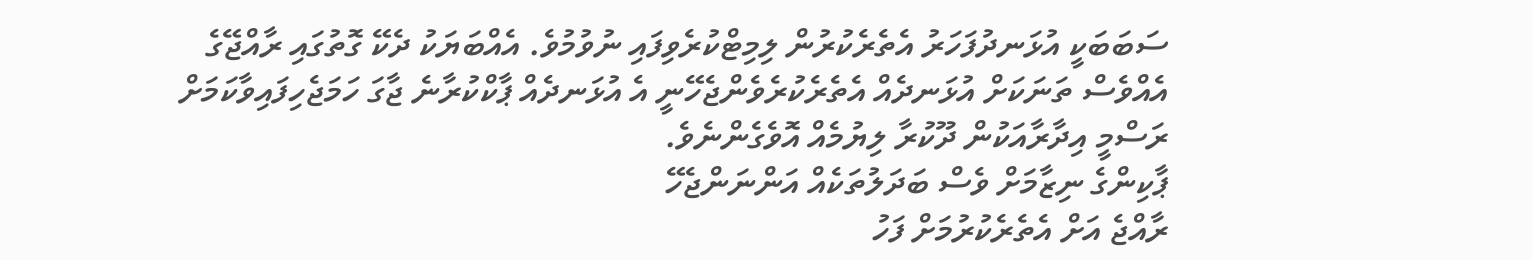ސަބަބަކީ އުޅަނދުފަހަރު އެތެރެކުރުން ލިމިޓްކުރެވިފައި ނުވުމުވެ. އެއްބަޔަކު ދެކޭ ގޮތުގައި ރާއްޖޭގެ އެއްވެސް ތަނަކަށް އުޅަނދެއް އެތެރެކުރެވެންޖެހޭނީ އެ އުޅަނދެއް ޕާކްކުރާނެ ޖާގަ ހަމަޖެހިފައިވާކަމަށް ރަސްމީ އިދާރާއަކުން ދޫކުރާ ލިޔުމެއް އޮވެގެންނެވެ.
ޕާކިންގެ ނިޒާމަށް ވެސް ބަދަލުތަކެއް އަންނަންޖެހޭ
ރާއްޖެ އަށް އެތެރެކުރުމަށް ފަހު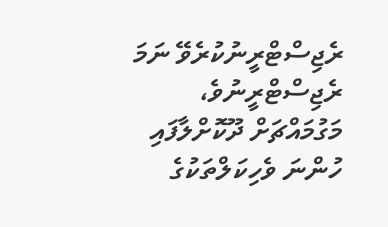ރެޖިސްޓްރީނުކުރެވޭ ނަމަ ރެޖިސްޓްރީނުވެ، މަގުމައްޗަށް ދޫކޮށްލާފައި ހުންނަ ވެހިކަލްތަކުގެ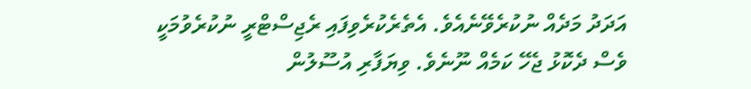އަދަދު މަދެއް ނުކުރެވޭނެއެވެ. އެތެރެކުރެވިފައި ރެޖިސްޓްރީ ނުކުރެވުމަކީ ވެސް ދެކޮޅު ޖެހޭ ކަމެއް ނޫނެވެ. ވިޔަފާރި އުސޫލުން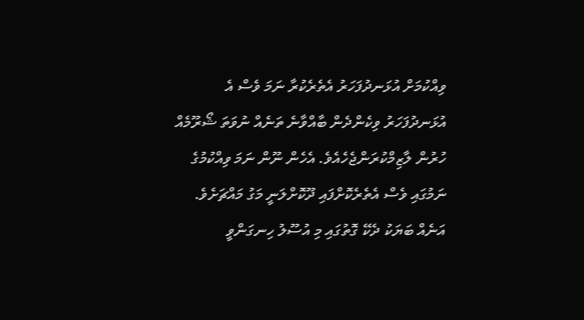ވިއްކުމަށް އުޅަނދުފަހަރު އެތެރެކުރާ ނަމަ ވެސް އެ އުޅަނދުފަހަރު ވިކެންދެން ބާއްވާނެ ތަނެއް ނުވަތަ ޝޯރޫމެއް ހުރުން ލާޒިމްކުރަންޖެހެއެވެ. އެހެން ނޫން ނަމަ ވިއްކުމުގެ ނަމުގައި ވެސް އެތެރެކޮށްފައި ދޫކޮށްލަނީ މަގު މައްޗަށެވެ.
އަނެއް ބަޔަކު ދެކޭ ގޮތުގައި މި އުސޫލު ހިނގަންވީ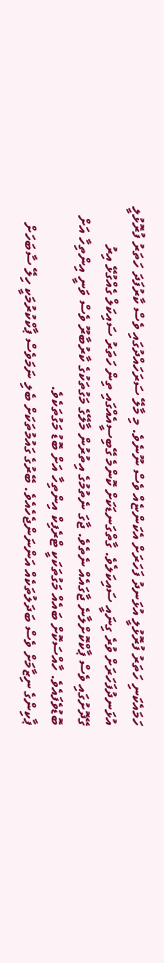ހަމައެކަނި ހަތަރު ފުރޮޅުލީ އުޅަނދު ފަހަރަށް އެކަންޏެއް ވެސް ނޫނެވެ. މި މާލޭ ސަރަހައްދުގައި ވެސް ކާރުފަދަ ހަތަރު ފުރޮޅުލީ އުޅަނދުފަހަރަށް ވުރެ ގިނައީ ސައިކަލެވެ. ގާތްގަނޑަކަށް ކޮންމެ ގޭބިސީއެއްގައި ތިން ހަތަރު ސައިކަލް ގެއްގުޅޭ އިރު ގޭދޮށުގައި ވެސް ޕާކްކޮށްލާނެ ޖާގައެއް ނެތެވެ. ޖާގަ ނެތުމުގެ އިތުރުން މާލޭގެ މަގުތަކުގެ ކާރުބާރޫ ވެސް ވަނީ އިންތިހާ އަށް ބޮޑުވެފައެވެ. ހާއްސަކޮށް ބައެއް މަގުތަކަކީ ޓްރެފިކް އިންތިހާ އަށް ބޮޑު މަގުތަކެވެ.
ޕާކިންގެ ނިޒާމަށް ވެސް ބަދަލުތަކެއް އަންނަންޖެހެއެވެ. ބޭރުގެ ގައުމުތަކަށް ބެލި ނަމަވެސް ޕާކްކުރުމަކީ ހިލޭ ސާބަހަށް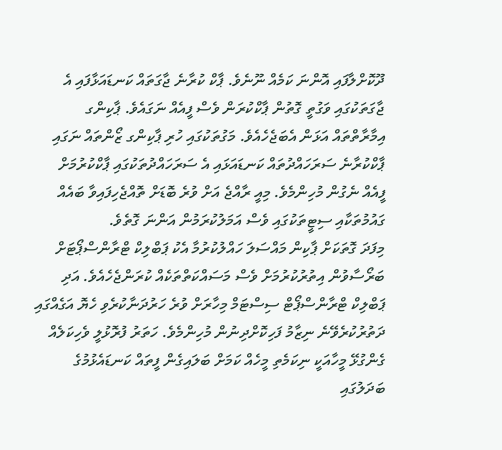ދޫކޮށްލާފައި އޮންނަ ކަމެއް ނޫނެވެ. ޕާކް ކުރާނެ ޖާގަތައް ކަނޑައަޅާފައި އެ ޖާގަތަކުގައި ވަގުތީ ގޮތުން ޕާކްކުރަން ވެސް ފީއެއް ނަގައެވެ. ޕާކިންގ އިމާރާތްތައް އަޅަން އެބަޖެހެއެވެ. މަގުތަކުގައި ހުރި ޕާކިންގ ޒޯންތައް ނަގައި ޕާކްކުރާނެ ސަރަހައްދުތައް ކަނޑައަޅައި އެ ސަރަހައްދުތަކުގައި ޕާކްކުރުމަށް ފީއެއް ނެގުން މުހިންމެވެ. މިއީ ރާއްޖެ އަށް ވުރެ ބޮޑަށް ތޮއްޖެހިފައިވާ ބައެއް ގައުމުތަކާއި ސިޓީތަކުގައި ވެސް އަމަލުކުރަމުން އަންނަ ގޮތެވެ.
މިފަދަ ގޮތަކަށް ޕާކިން މައްސަލަ ހައްލުކުރުމާ އެކު ޕަބްލިކް ޓްރާންސްޕޯޓަށް ބަރޯސާވުން އިތުރުކުރުމަށް ވެސް މަސައްކަތްތަކެއް ކުރަންޖެހެއެވެ. އަދި ޕަބްލިކް ޓްރާންސްޕޯޓް ސިސްޓަމް މިހާރަށް ވުރެ ހަރުދަނާކުރެވި ހެޔޮ އަގެއްގައި ދަތުރުކުރެވޭނެ ނިޒާމު ފަހިކޮށްދިނުން މުހިންމެވެ. ހަތަރު ފުރޮޅުލީ ވެހިކަލެއް ގެންގުޅޭ މީހާއަކީ ނިކަމެތި މީހެއް ކަމަށް ބަލައިގެން ފީތައް ކަނޑައެޅުމުގެ ބަދަލުގައި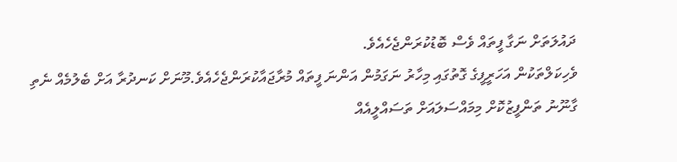ދައުލަތަށް ނަގާ ފީތައް ވެސް ބޮޑުކުރަންޖެހެއެވެ.
ވެހިކަލްތަކުން އަހަރީފީގެ ގޮތުގައި މިހާރު ނަގަމުން އަންނަ ފީތައް މުރާޖައާކުރަންޖެހެއެވެ.މޫނަށް ކަނދުރާ އަށް ބެލުމެއް ނެތި ގާނޫނު ތަންފީޒުކޮށް މިމައްސަލައަށް ތަސައްލީއެއް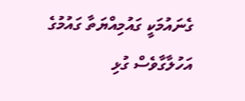ގެނައުމަކީ ގައުމިއްޔަތާ ގައުމުގެ އަހުލާގާވެސް ގުޅި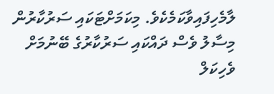ލާމެހިފައިވާކަމެކެވެ. މިކަމަށްޓަކައި ސަރުކާރުން މިސާލު ވެސް ދައްކައި ސަރުކާރުގެ ބޭނުމަށް ވެހިކަލް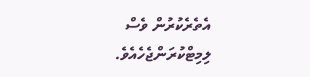އެތެރެކުރުން ވެސް ލިމިޓްކުރަންޖެހެއެވެ.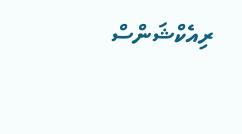ރިއެކްޝަންސް